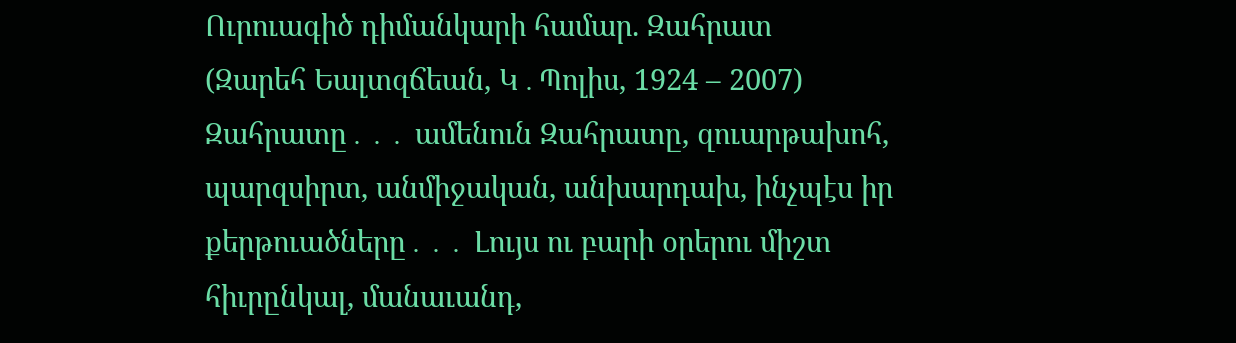Ուրուագիծ դիմանկարի համար. Զահրատ
(Զարեհ Եալտզճեան, Կ․Պոլիս, 1924 – 2007)
Զահրատը․․․ ամենուն Զահրատը, զուարթախոհ, պարզսիրտ, անմիջական, անխարդախ, ինչպէս իր քերթուածները․․․ Լույս ու բարի օրերու միշտ հիւրընկալ, մանաւանդ,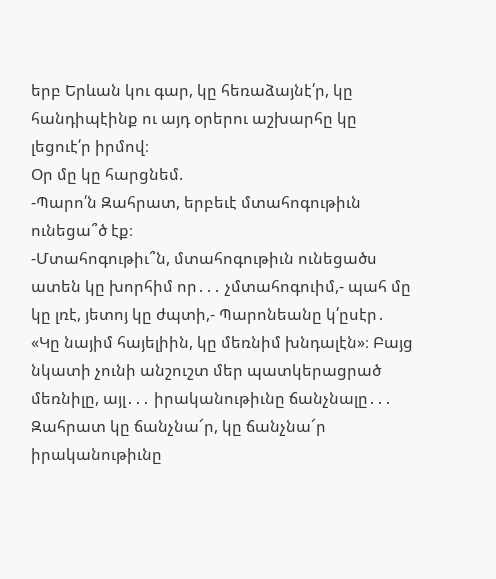երբ Երևան կու գար, կը հեռաձայնէ՛ր, կը հանդիպէինք ու այդ օրերու աշխարհը կը լեցուէ՛ր իրմով։
Օր մը կը հարցնեմ.
-Պարո՛ն Զահրատ, երբեւէ մտահոգութիւն ունեցա՞ծ էք։
-Մտահոգութիւ՞ն, մտահոգութիւն ունեցածս ատեն կը խորհիմ որ․․․ չմտահոգուիմ,- պահ մը կը լռէ, յետոյ կը ժպտի,- Պարոնեանը կ՛ըսէր․ «Կը նայիմ հայելիին, կը մեռնիմ խնդալէն»։ Բայց նկատի չունի անշուշտ մեր պատկերացրած մեռնիլը, այլ․․․ իրականութիւնը ճանչնալը․․․
Զահրատ կը ճանչնա՜ր, կը ճանչնա՜ր իրականութիւնը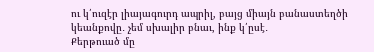ու կ՛ուզէր լիայագուրդ ապրիլ, բայց միայն բանաստեղծի կեանքովը․ չեմ սխալիր բնաւ, ինք կ՛ըսէ․
Քերթուած մը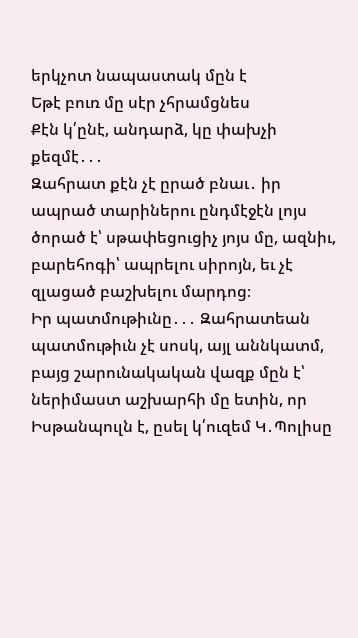երկչոտ նապաստակ մըն է
Եթէ բուռ մը սէր չհրամցնես
Քէն կ՛ընէ, անդարձ, կը փախչի քեզմէ․․․
Զահրատ քէն չէ ըրած բնաւ․ իր ապրած տարիներու ընդմէջէն լոյս ծորած է՝ սթափեցուցիչ յոյս մը, ազնիւ, բարեհոգի՝ ապրելու սիրոյն, եւ չէ զլացած բաշխելու մարդոց։
Իր պատմութիւնը․․․ Զահրատեան պատմութիւն չէ սոսկ, այլ աննկատմ, բայց շարունակական վազք մըն է՝ ներիմաստ աշխարհի մը ետին, որ Իսթանպուլն է, ըսել կ՛ուզեմ Կ․Պոլիսը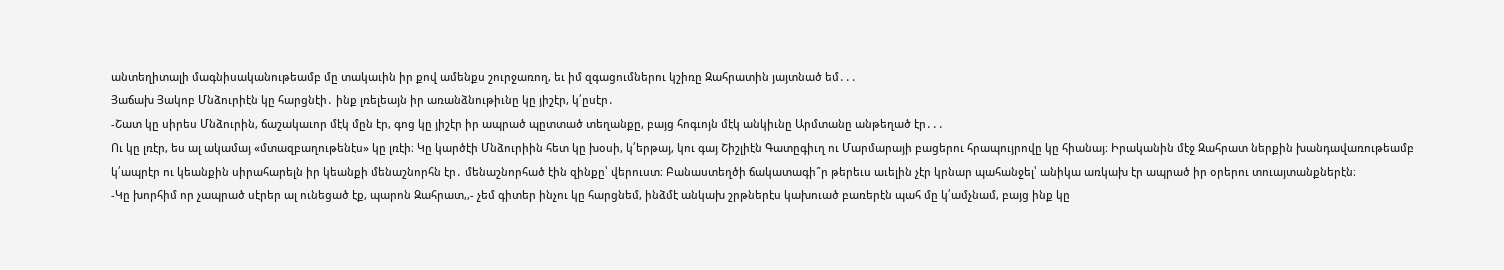անտեղիտալի մագնիսականութեամբ մը տակաւին իր քով ամենքս շուրջառող, եւ իմ զգացումներու կշիռը Զահրատին յայտնած եմ․․․
Յաճախ Յակոբ Մնձուրիէն կը հարցնէի․ ինք լռելեայն իր առանձնութիւնը կը յիշէր, կ՛ըսէր․
-Շատ կը սիրես Մնձուրին, ճաշակաւոր մէկ մըն էր, գոց կը յիշէր իր ապրած պըտտած տեղանքը, բայց հոգւոյն մէկ անկիւնը Արմտանը անթեղած էր․․․
Ու կը լռէր, ես ալ ակամայ «մտազբաղութենէս» կը լռէի։ Կը կարծէի Մնձուրիին հետ կը խօսի, կ՛երթայ, կու գայ Շիշլիէն Գատըգիւղ ու Մարմարայի բացերու հրապույրովը կը հիանայ։ Իրականին մէջ Զահրատ ներքին խանդավառութեամբ կ՛ապրէր ու կեանքին սիրահարելն իր կեանքի մենաշնորհն էր․ մենաշնորհած էին զինքը՝ վերուստ։ Բանաստեղծի ճակատագի՞ր թերեւս աւելին չէր կրնար պահանջել՝ անիկա առկախ էր ապրած իր օրերու տուայտանքներէն։
-Կը խորհիմ որ չապրած սէրեր ալ ունեցած էք, պարոն Զահրատ,,- չեմ գիտեր ինչու կը հարցնեմ, ինձմէ անկախ շրթներէս կախուած բառերէն պահ մը կ՛ամչնամ, բայց ինք կը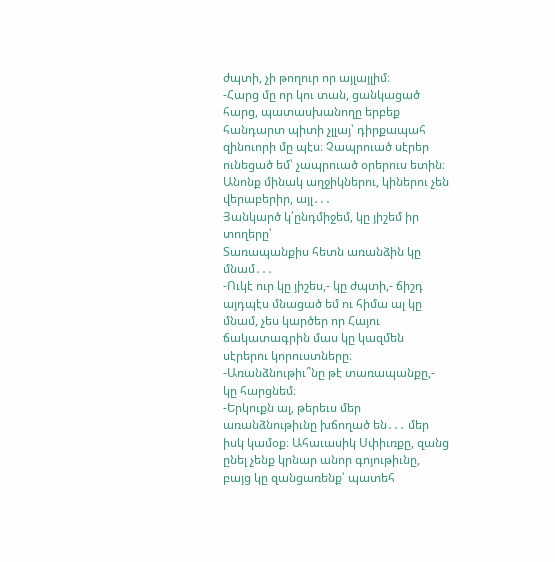ժպտի, չի թողուր որ այլայլիմ։
-Հարց մը որ կու տան, ցանկացած հարց, պատասխանողը երբեք հանդարտ պիտի չլլայ՝ դիրքապահ զինուորի մը պէս։ Չապրուած սէրեր ունեցած եմ՝ չապրուած օրերուս ետին։ Անոնք մինակ աղջիկներու, կիներու չեն վերաբերիր, այլ․․․
Յանկարծ կ՛ընդմիջեմ, կը յիշեմ իր տողերը՝
Տառապանքիս հետն առանձին կը մնամ․․․
-Ուկէ ուր կը յիշես,- կը ժպտի,- ճիշդ այդպէս մնացած եմ ու հիմա ալ կը մնամ, չես կարծեր որ Հայու ճակատագրին մաս կը կազմեն սէրերու կորուստները։
-Առանձնութիւ՞նը թէ տառապանքը,- կը հարցնեմ։
-Երկուքն ալ, թերեւս մեր առանձնութիւնը խճողած են․․․ մեր իսկ կամօք։ Ահաւասիկ Սփիւռքը, զանց ընել չենք կրնար անոր գոյութիւնը, բայց կը զանցառենք՝ պատեհ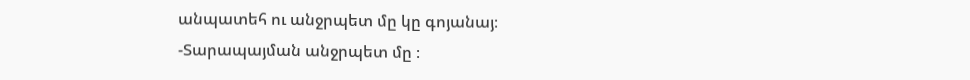անպատեհ ու անջրպետ մը կը գոյանայ։
-Տարապայման անջրպետ մը ։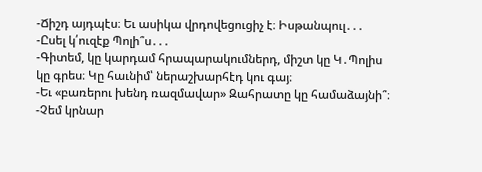-Ճիշդ այդպէս։ Եւ ասիկա վրդովեցուցիչ է։ Իսթանպուլ․․․
-Ըսել կ՛ուզէք Պոլի՞ս․․․
-Գիտեմ, կը կարդամ հրապարակումներդ, միշտ կը Կ․Պոլիս կը գրես։ Կը հաւնիմ՝ ներաշխարհէդ կու գայ։
-Եւ «բառերու խենդ ռազմավար» Զահրատը կը համաձայնի՞։
-Չեմ կրնար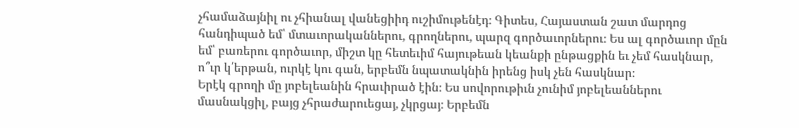չհամաձայնիլ ու չհիանալ վանեցիիդ ուշիմութենէդ։ Գիտես, Հայաստան շատ մարդոց հանդիպած եմ՝ մտաւորականներու, գրողներու, պարզ գործաւորներու։ Ես ալ գործաւոր մըն եմ՝ բառերու գործաւոր, միշտ կը հետեւիմ հայութեան կեանքի ընթացքին եւ չեմ հասկնար, ո՞ւր կ՛երթան, ուրկէ կու գան, երբեմն նպատակնին իրենց իսկ չեն հասկնար։
Երէկ գրողի մը յոբելեանին հրաւիրած էին։ Ես սովորութիւն չունիմ յոբելեաններու մասնակցիլ, բայց չհրաժարուեցայ, չկրցայ։ Երբեմն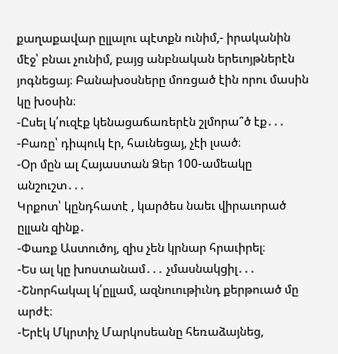քաղաքավար ըլլալու պէտքն ունիմ,- իրականին մէջ՝ բնաւ չունիմ, բայց անբնական երեւոյթներէն յոգնեցայ։ Բանախօսները մոռցած էին որու մասին կը խօսին։
-Ըսել կ՛ուզէք կենացաճառերէն շլմորա՞ծ էք․․․
-Բառը՝ դիպուկ էր, հաւնեցայ, չէի լսած։
-Օր մըն ալ Հայաստան Ձեր 100-ամեակը անշուշտ․․․
Կրքոտ՝ կընդհատէ , կարծես նաեւ վիրաւորած ըլլան զինք․
-Փառք Աստուծոյ, զիս չեն կրնար հրաւիրել։
-Ես ալ կը խոստանամ․․․ չմասնակցիլ․․․
-Շնորհակալ կ՛ըլլամ, ազնուութիւնդ քերթուած մը արժէ։
-Երէկ Մկրտիչ Մարկոսեանը հեռաձայնեց,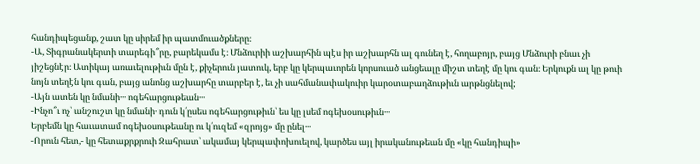հանդիպեցանք, շատ կը սիրեմ իր պատմուածքները։
-Ա, Տիգրանակերտի տարեգի՞րը, բարեկամս է։ Մնձուրիի աշխարհին պէս իր աշխարհն ալ գունեղ է, հողաբոյր, բայց Մնձուրի բնաւ չի յիշեցնէր։ Ատիկայ առաւելութիւն մըն է, քիչերուն յատուկ, երբ կը կերպաւորեն կորսուած անցեալը միշտ տեղէ մը կու գան։ Երկուքն ալ կը թուի նոյն տեղէն կու գան, բայց անոնց աշխարհը տարբեր է, եւ չի սահմանափակուիր կարօտաբաղձութիւն արթնցնելով;
-Այն ատեն կը նմանի․․․ ոգեհարցութեան․․․
-Ինչո՞ւ ոչ՝ անշուշտ կը նմանի․ դուն կ՛ըսես ոգեհարցութիւն՝ ես կը լսեմ ոգեխօսութիւն․․․
Երբեմն կը հաւատամ ոգեխօսութեանը ու կ՛ուզեմ «զրոյց» մը ընել․․․
-Որուն հետ,- կը հետաքրքրուի Զահրատ՝ ակամայ կերպափոխուելով, կարծես այլ իրականութեան մը «կը հանդիպի»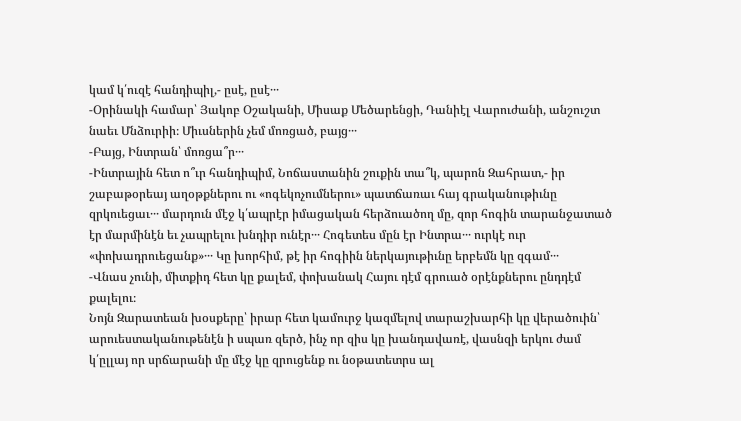կամ կ՛ուզէ հանդիպիլ,- ըսէ, ըսէ․․․
-Օրինակի համար՝ Յակոբ Օշականի, Միսաք Մեծարենցի, Դանիէլ Վարուժանի, անշուշտ նաեւ Մնձուրիի։ Միւսներին չեմ մոռցած, բայց․․․
-Բայց, Ինտրան՝ մոռցա՞ր․․․
-Ինտրային հետ ո՞ւր հանդիպիմ, Նոճաստանին շուքին տա՞կ, պարոն Զահրատ,- իր շաբաթօրեայ աղօթքներու ու «ոգեկոչումներու» պատճառաւ հայ գրականութիւնը զրկուեցաւ․․․ մարդուն մէջ կ՛ապրէր իմացական հերձուածող մը, զոր հոգին տարանջատած էր մարմինէն եւ չապրելու խնդիր ունէր․․․ Հոգետես մըն էր Ինտրա․․․ ուրկէ ուր «փոխադրուեցանք»․․․ Կը խորհիմ, թէ իր հոգիին ներկայութիւնը երբեմն կը զգամ․․․
-Վնաս չունի, միտքիդ հետ կը քալեմ, փոխանակ Հայու դէմ գրուած օրէնքներու ընդդէմ քալելու։
Նոյն Զարատեան խօսքերը՝ իրար հետ կամուրջ կազմելով տարաշխարհի կը վերածուին՝ արուեստականութենէն ի սպառ զերծ, ինչ որ զիս կը խանդավառէ, վասնզի երկու ժամ կ՛ըլլայ որ սրճարանի մը մէջ կը զրուցենք ու նօթատետրս ալ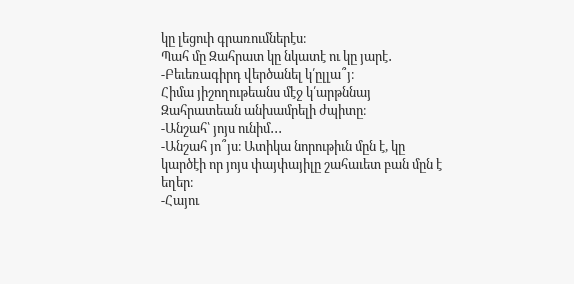կը լեցուի գրառումներէս։
Պահ մը Զահրատ կը նկատէ ու կը յարէ․
-Բեւեռագիրդ վերծանել կ՛ըլլա՞յ։
Հիմա յիշողութեանս մէջ կ՛արթննայ Զահրատեան անխամրելի ժպիտը։
-Անշահ՝ յոյս ունիմ․․․
-Անշահ յո՞յս։ Ատիկա նորութիւն մըն է, կը կարծէի որ յոյս փայփայիլը շահաւետ բան մըն է եղեր։
-Հայու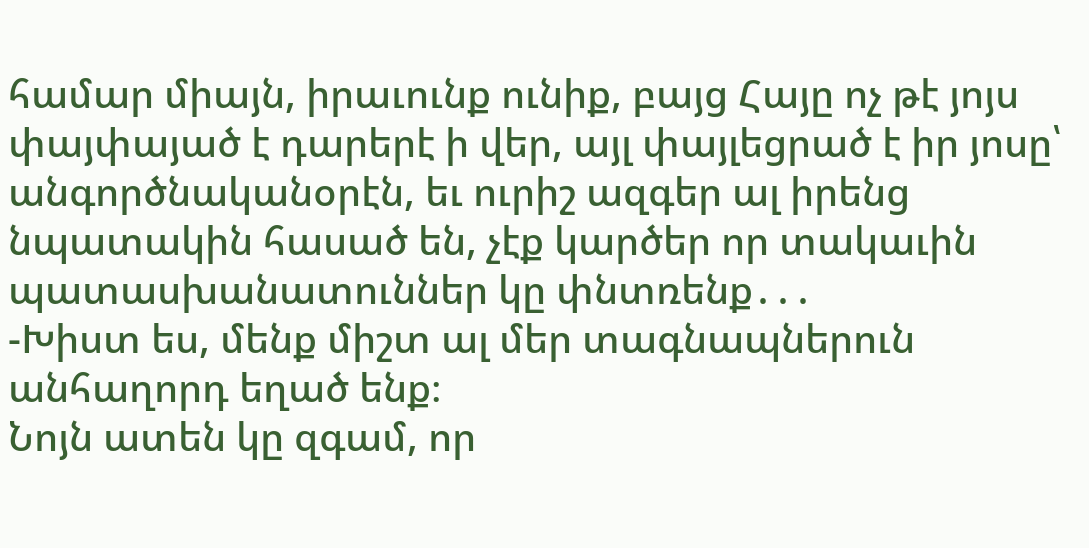համար միայն, իրաւունք ունիք, բայց Հայը ոչ թէ յոյս փայփայած է դարերէ ի վեր, այլ փայլեցրած է իր յոսը՝ անգործնականօրէն, եւ ուրիշ ազգեր ալ իրենց նպատակին հասած են, չէք կարծեր որ տակաւին պատասխանատուններ կը փնտռենք․․․
-Խիստ ես, մենք միշտ ալ մեր տագնապներուն անհաղորդ եղած ենք։
Նոյն ատեն կը զգամ, որ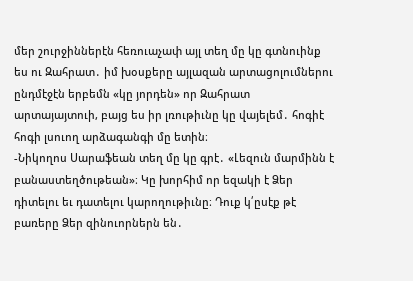մեր շուրջիններէն հեռուաչափ այլ տեղ մը կը գտնուինք ես ու Զահրատ․ իմ խօսքերը այլազան արտացոլումներու ընդմէջէն երբեմն «կը յորդեն» որ Զահրատ արտայայտուի, բայց ես իր լռութիւնը կը վայելեմ․ հոգիէ հոգի լսուող արձագանգի մը ետին։
-Նիկողոս Սարաֆեան տեղ մը կը գրէ․ «Լեզուն մարմինն է բանաստեղծութեան»։ Կը խորհիմ որ եզակի է Ձեր դիտելու եւ դատելու կարողութիւնը։ Դուք կ՛ըսէք թէ բառերը Ձեր զինուորներն են․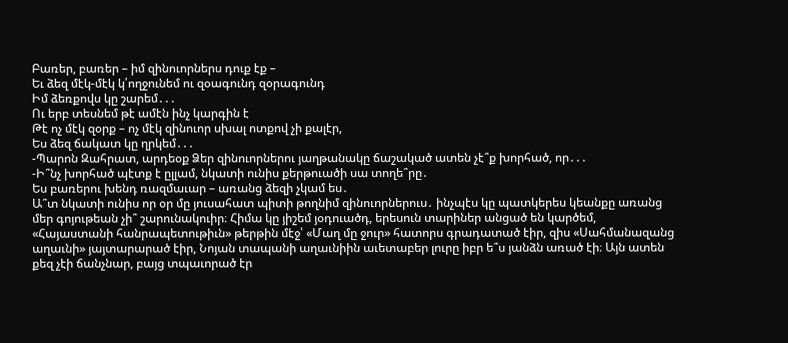Բառեր, բառեր – իմ զինուորներս դուք էք –
Եւ ձեզ մէկ-մէկ կ՛ողջունեմ ու զօագունդ զօրագունդ
Իմ ձեռքովս կը շարեմ․․․
Ու երբ տեսնեմ թէ ամէն ինչ կարգին է
Թէ ոչ մէկ զօրք – ոչ մէկ զինուոր սխալ ոտքով չի քալէր,
Ես ձեզ ճակատ կը ղրկեմ․․․
-Պարոն Զահրատ, արդեօք Ձեր զինուորներու յաղթանակը ճաշակած ատեն չէ՞ք խորհած, որ․․․
-Ի՞նչ խորհած պէտք է ըլլամ, նկատի ունիս քերթուածի սա տողե՞րը․
Ես բառերու խենդ ռազմաւար – առանց ձեզի չկամ ես․
Ա՞տ նկատի ունիս որ օր մը յուսահատ պիտի թողնիմ զինուորներուս․ ինչպէս կը պատկերես կեանքը առանց մեր գոյութեան չի՞ շարունակուիր։ Հիմա կը յիշեմ յօդուածդ, երեսուն տարիներ անցած են կարծեմ, «Հայաստանի հանրապետութիւն» թերթին մէջ՝ «Մաղ մը ջուր» հատորս գրադատած էիր, զիս «Սահմանազանց աղաւնի» յայտարարած էիր, Նոյան տապանի աղաւնիին աւետաբեր լուրը իբր ե՞ս յանձն առած էի։ Այն ատեն քեզ չէի ճանչնար, բայց տպաւորած էր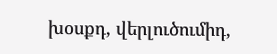խօսքդ, վերլուծումիդ,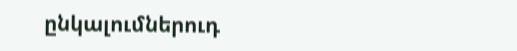ընկալումներուդ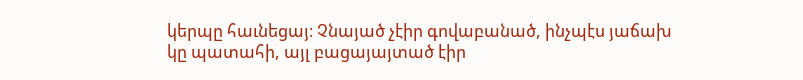կերպը հաւնեցայ։ Չնայած չէիր գովաբանած, ինչպէս յաճախ կը պատահի, այլ բացայայտած էիր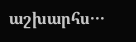աշխարհս․․․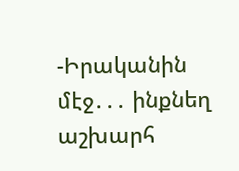-Իրականին մէջ․․․ ինքնեղ աշխարհ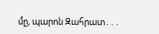մը, պարոն Զահրատ․․․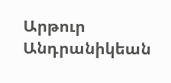Արթուր Անդրանիկեան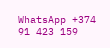WhatsApp +374 91 423 159